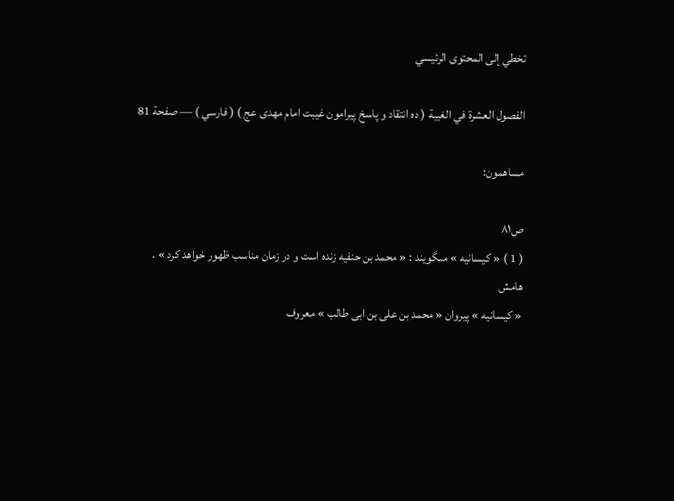تخطي إلى المحتوى الرئيسي

الفصول العشرة في الغيبة ( ده انتقاد و پاسخ پيرامون غيبت امام مهدى عج ) ( فارسي ) — صفحة 81

مساهمون:

ص٨١
( 1 ) « كيسانيه » مىگويند : « محمد بن حنفيه زنده است و در زمان مناسب ظهور خواهد كرد » .
هامش
« كيسانيه » پيروان « محمد بن على بن ابى طالب » معروف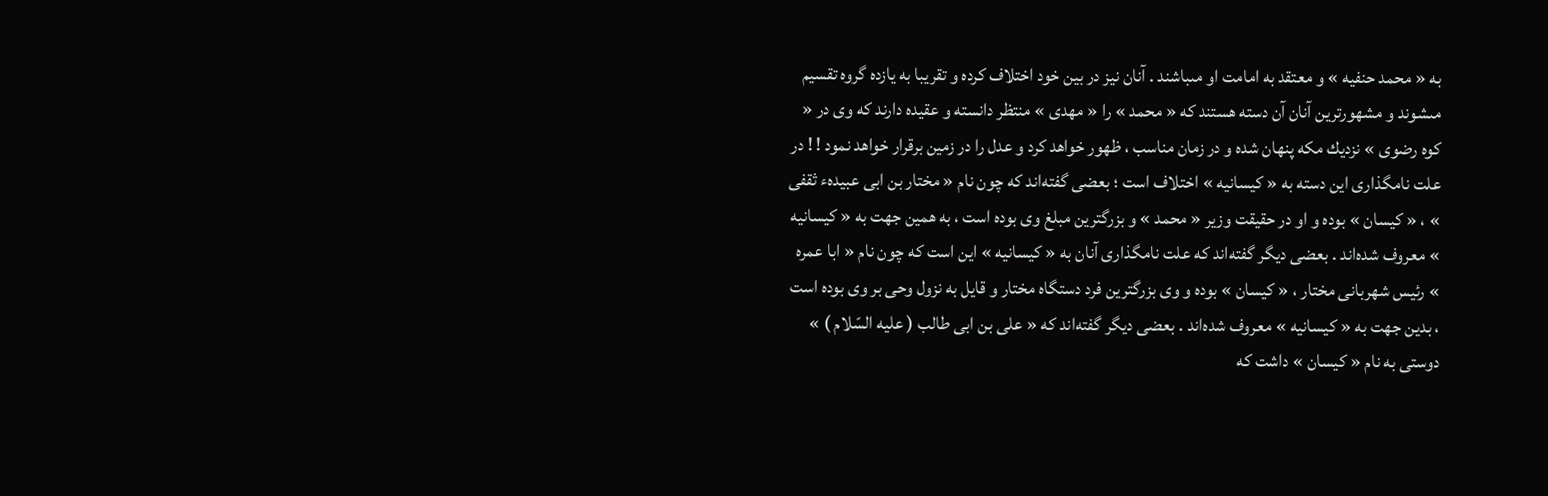به « محمد حنفيه » و معتقد به امامت او مىباشند . آنان نيز در بين خود اختلاف كرده و تقريبا به يازده گروه تقسيم مىشوند و مشهورترين آنان آن دسته هستند كه « محمد » را « مهدى » منتظر دانسته و عقيده دارند كه وى در « كوه رضوى » نزديك مكه پنهان شده و در زمان مناسب ، ظهور خواهد كرد و عدل را در زمين برقرار خواهد نمود ! ! در علت نامگذارى اين دسته به « كيسانيه » اختلاف است ؛ بعضى گفته‌اند كه چون نام « مختار بن ابى عبيدهء ثقفى » ، « كيسان » بوده و او در حقيقت وزير « محمد » و بزرگترين مبلغ وى بوده است ، به همين جهت به « كيسانيه » معروف شده‌اند . بعضى ديگر گفته‌اند كه علت نامگذارى آنان به « كيسانيه » اين است كه چون نام « ابا عمره » رئيس شهربانى مختار ، « كيسان » بوده و وى بزرگترين فرد دستگاه مختار و قايل به نزول وحى بر وى بوده است ، بدين جهت به « كيسانيه » معروف شده‌اند . بعضى ديگر گفته‌اند كه « على بن ابى طالب ( عليه السّلام ) » دوستى به نام « كيسان » داشت كه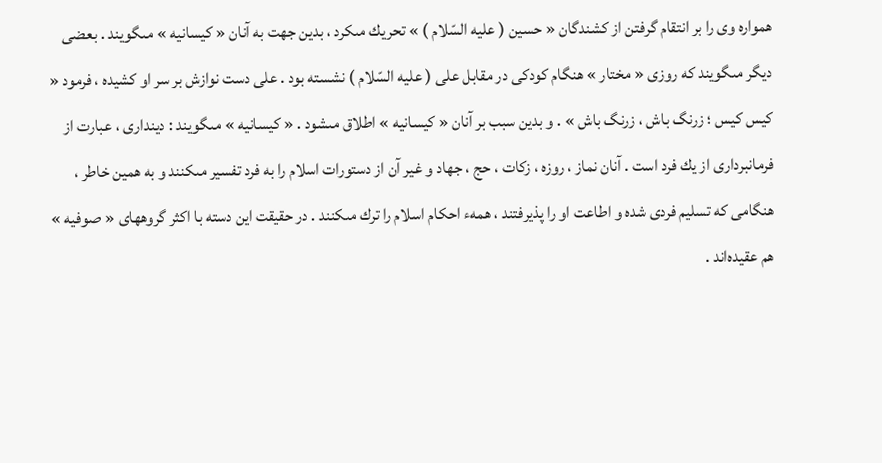همواره وى را بر انتقام گرفتن از كشندگان « حسين ( عليه السّلام ) » تحريك مىكرد ، بدين جهت به آنان « كيسانيه » مىگويند . بعضى ديگر مىگويند كه روزى « مختار » هنگام كودكى در مقابل على ( عليه السّلام ) نشسته بود . على دست نوازش بر سر او كشيده ، فرمود « كيس كيس ؛ زرنگ باش ، زرنگ باش » . و بدين سبب بر آنان « كيسانيه » اطلاق مىشود . « كيسانيه » مىگويند : ديندارى ، عبارت از فرمانبردارى از يك فرد است . آنان نماز ، روزه ، زكات ، حج ، جهاد و غير آن از دستورات اسلام را به فرد تفسير مىكنند و به همين خاطر ، هنگامى كه تسليم فردى شده و اطاعت او را پذيرفتند ، همهء احكام اسلام را ترك مىكنند . در حقيقت اين دسته با اكثر گروههاى « صوفيه » هم عقيده‌اند .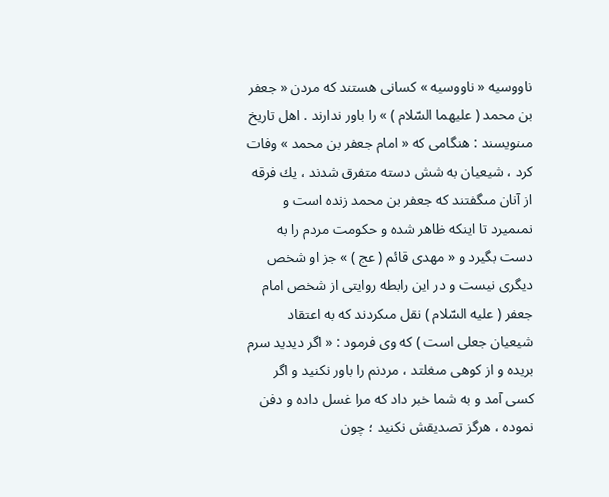ناووسيه « ناووسيه » كسانى هستند كه مردن « جعفر بن محمد ( عليهما السّلام ) » را باور ندارند . اهل تاريخ مىنويسند : هنگامى كه « امام جعفر بن محمد » وفات كرد ، شيعيان به شش دسته متفرق شدند ، يك فرقه از آنان مىگفتند كه جعفر بن محمد زنده است و نمىميرد تا اينكه ظاهر شده و حكومت مردم را به دست بگيرد و « مهدى قائم ( عج ) » جز او شخص ديگرى نيست و در اين رابطه روايتى از شخص امام جعفر ( عليه السّلام ) نقل مىكردند كه به اعتقاد شيعيان جعلى است ) كه وى فرمود : « اگر ديديد سرم بريده و از كوهى مىغلتد ، مردنم را باور نكنيد و اگر كسى آمد و به شما خبر داد كه مرا غسل داده و دفن نموده ، هرگز تصديقش نكنيد ؛ چون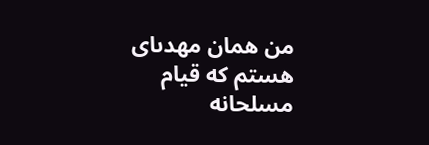من همان مهدىاى هستم كه قيام مسلحانه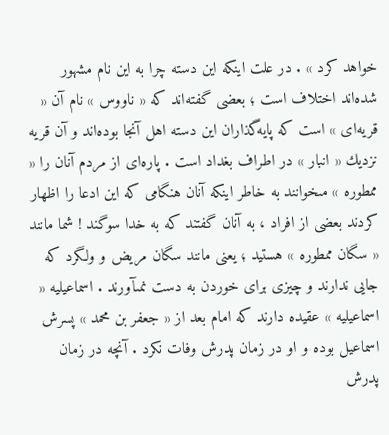خواهد كرد » . در علت اينكه اين دسته چرا به اين نام مشهور شده‌اند اختلاف است ؛ بعضى گفته‌اند كه « ناووس » نام آن « قريه‌اى » است كه پايه‌گذاران اين دسته اهل آنجا بوده‌اند و آن قريه نزديك « انبار » در اطراف بغداد است . پاره‌اى از مردم آنان را « ممطوره » مىخوانند به خاطر اينكه آنان هنگامى كه اين ادعا را اظهار كردند بعضى از افراد ، به آنان گفتند كه به خدا سوگند ! شما مانند « سگان ممطوره » هستيد ؛ يعنى مانند سگان مريض و ولگرد كه جايى ندارند و چيزى براى خوردن به دست نمىآورند . اسماعيليه « اسماعيليه » عقيده دارند كه امام بعد از « جعفر بن محمد » پسرش اسماعيل بوده و او در زمان پدرش وفات نكرد . آنچه در زمان پدرش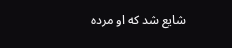شايع شد كه او مرده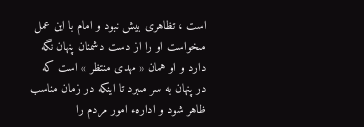است ، تظاهرى بيش نبود و امام با اين عمل مىخواست او را از دست دشمنان پنهان نگه دارد و او همان « مهدى منتظر » است كه در پنهان به سر مىبرد تا اينكه در زمان مناسب ظاهر شود و ادارهء امور مردم را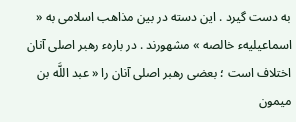به دست گيرد . اين دسته در بين مذاهب اسلامى به « اسماعيليهء خالصه » مشهورند . در بارهء رهبر اصلى آنان اختلاف است ؛ بعضى رهبر اصلى آنان را « عبد اللَّه بن ميمون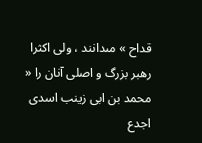قداح » مىدانند ، ولى اكثرا رهبر بزرگ و اصلى آنان را « محمد بن ابى زينب اسدى اجدع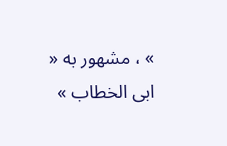» ، مشهور به « ابى الخطاب »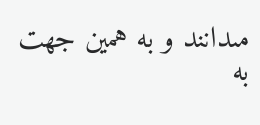مىدانند و به همين جهت به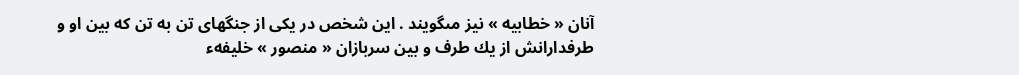آنان « خطابيه » نيز مىگويند . اين شخص در يكى از جنگهاى تن به تن كه بين او و طرفدارانش از يك طرف و بين سربازان « منصور » خليفهء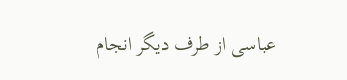عباسى از طرف ديگر انجام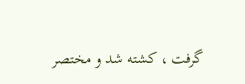گرفت ، كشته شد و مختصر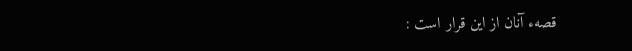قصهء آنان از اين قرار است :